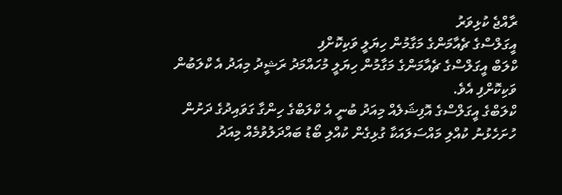ރާއްޖެ ކުޅިވަރު
އީގަލްސްގެ ޗެއާމަންގެ މަގާމުން ހިޔަލީ ވަކިކޮށްފި
ކްލަބް އީގަލްސްގެ ޗެއާމަންގެ މަގާމުން ހިޔަލީ މުހައްމަދު ރަޝީދު މިއަދު އެ ކްލަބުން ވަކިކޮށްފި އެވެ.
ކްލަބްގެ އީގަލްސްގެ އޮފިޝަލެއް މިއަދު ބުނީ އެ ކްލަބްގެ ހިންގާ ގަވައިދުގެ ދަށުން ހުށަހެޅުނު ކުއްލި މައްސަލައަކާ ގުޅިގެން ކުއްލި ބޯޑު ބައްދަލުވުމެއް މިއަދު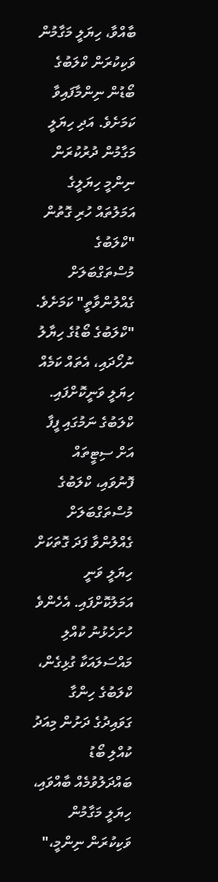ބާއްވާ، ހިޔަލީ މަގާމުން ވަކިކުރަން ކްލަބުގެ ބޯޑުން ނިންމާފައިވާ ކަމަށެވެ. އަދި ހިޔަލީ މަގާމުން ދުރުކުރަން ނިންމީ ހިޔަލީގެ އަމަލުތައް ހުރި ގޮތުން "ކްލަބުގެ މުސްތަގްބަލަށް ގެއްލުންވާތީ" ކަމަށެވެ.
"ކްލަބުގެ ބޯޑުގެ ހިޔާލު ނުހޯދައި، އެތައް ކަމެއް ހިޔަލީ ވަނީކޮށްފައި. ކްލަބުގެ ނަމުގައި ފީފާ އަށް ސިޓީތައް ފޮނުވައި، ކްލަބުގެ މުސްތަގްބަލަށް ގެއްލުންވާ ފަދަ ގޮތަކަށް ހިޔަލީ ވަނީ އަމަލުކޮށްފައި. އެހެންވެ ހުށަހެޅުނު ކުއްލި މައްސަލައަކާ ގުޅިގެން، ކްލަބުގެ ހިންގާ ގަވައިދުގެ ދަށުން މިއަދު ކުއްލި ބޯޑު ބައްދަލުވުމެއް ބާއްވައި، ހިޔަލީ މަގާމުން ވަކިކުރަން ނިންމީ،"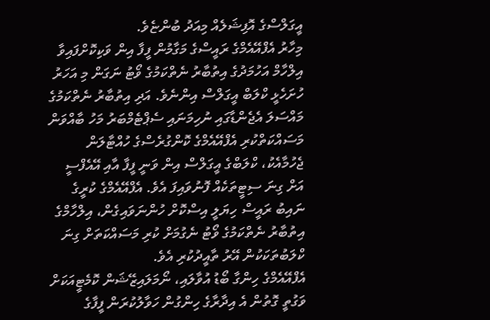އީގަލްސްގެ އޮފިޝަލެއް މިއަދު ބުންޏެވެ.
މިހާރު އެފްއޭއެމްގެ ރައީސްގެ މަގާމުން ފީފާ އިން ވަކިކޮށްފައިވާ އިލްހާމް އަހުމަދުގެ އިތުބާރު ނެތްކަމުގެ ވޯޓު ނަގަން މި އަހަރު ހުށަހެޅީ ކްލަބް އީގަލްސް އިންނެވެ. އަދި އިތުބާރު ނެތްކަމުގެ މައްސަލަ އެޖެންޑާގައި ނުހިމަނައި ސެޕްޓެމްބަރު މަހު ބާއްވަން މަސައްކަތްކުރި އެފްއޭއެމްގެ ކޮންގުރެސްގެ ހުއްޓާލަން ޖެހުމާއެކު، ކްލަބްގެ އީގަލްސް އިން ވަނީ ފީފާ އާއި އޭއެފްސީ އަށް ގިނަ ސިޓީތަކެއް ފޮނުވައިފަ އެވެ. އެފްއޭއެމްގެ ކުރީގެ ނައިބު ރައީސް ހިޔަލީ އިސްކޮށް ހުންނަވައިގެން، އިލްހާމްގެ އިތުބާރު ނެތްކަމުގެ ވޯޓު ނެގުމަށް ކުރި މަސައްކަތަށް ގިނަ ކްލަބުތަކަކުން އޭރު ތާއީދުކުރި އެވެ.
އެފްއޭއެމްގެ ހިންގާ ބޯޑު އުވާލައި، ނޯމަލައިޒޭޝަން ކޮމެޓީއަކަށް ވަގުތީ ގޮތުން އެ އިދާރާގެ ހިންގުން ހަވާލުކުރަން ފީފާގެ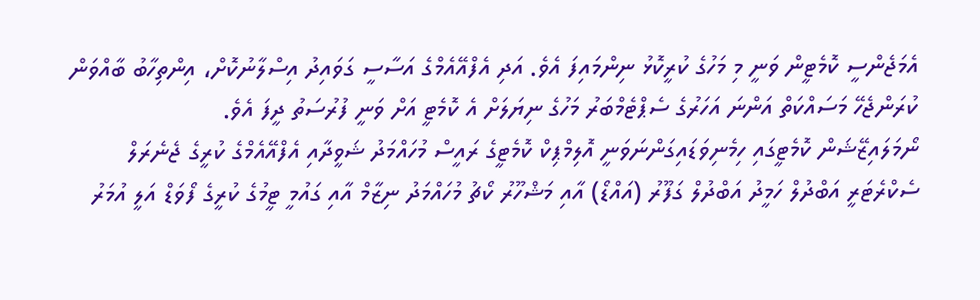އެމަޖެންސީ ކޮމެޓީން ވަނީ މި މަހުގެ ކުރީކޮޅު ނިންމައިފަ އެވެ. އަދި އެފްއޭއެމްގެ އަސާސީ ގަވައިދު އިސްލާނުކޮށް، އިންތިހާބު ބާއްވަން ކުރަންޖެހޭ މަސައްކަތް އަންނަ އަހަރުގެ ސެޕްޓެމްބަރު މަހުގެ ނިޔަލަށް އެ ކޮމެޓީ އަށް ވަނީ ފުރުސަތު ދީފަ އެވެ.
ނޯމަލައިޒޭޝަން ކޮމެޓީގައި ހިމެނިވަޑައިގަންނަވަނީ އޮލިމްޕިކް ކޮމެޓީގެ ރައީސް މުހައްމަދު ޝަވީދާއި އެފްއޭއެމްގެ ކުރީގެ ޖެނެރަލް ސެކްރެޓަރީ އަބްދުލް ހަމީދު އަބްދުލް ގަފޫރު (އައްޑޯ) އާއި މަޝްހޫރު ކޯޗު މުހައްމަދު ނިޒާމް އާއި ގައުމީ ޓީމުގެ ކުރީގެ ފޯވަޑް އަލީ އުމަރު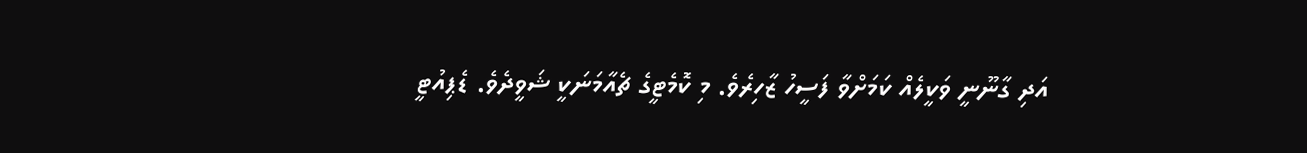އަދި ގާނޫނީ ވަކީލެއް ކަމަށްވާ ފަސީހު ޒާހިރެވެ. މި ކޮމެޓީގެ ޗެއާމަނަކީ ޝަވީދެވެ. ޑެޕިއުޓީ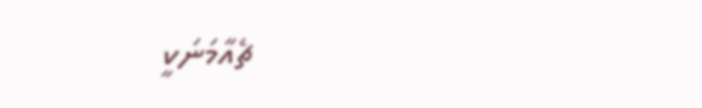ޗެއާމަނަކީ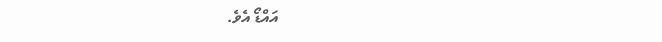އައްޑޯ އެވެ.